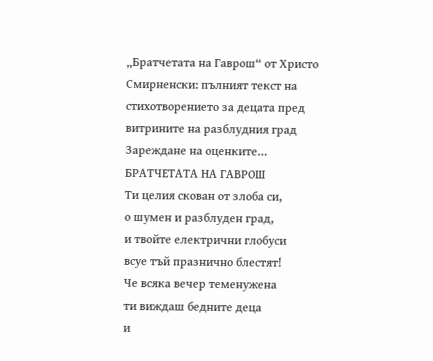„Братчетата на Гаврош“ от Христо Смирненски: пълният текст на стихотворението за децата пред витрините на разблудния град
Зареждане на оценките…
БРАТЧЕТАТА НА ГАВРОШ
Ти целия скован от злоба си,
о шумен и разблуден град,
и твойте електрични глобуси
всуе тъй празнично блестят!
Че всяка вечер теменужена
ти виждаш бедните деца
и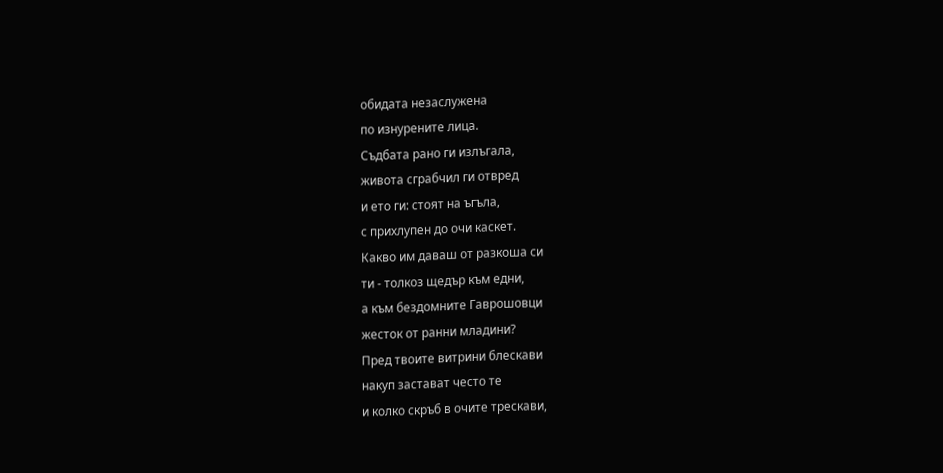обидата незаслужена
по изнурените лица.
Съдбата рано ги излъгала,
живота сграбчил ги отвред
и ето ги: стоят на ъгъла,
с прихлупен до очи каскет.
Какво им даваш от разкоша си
ти - толкоз щедър към едни,
а към бездомните Гаврошовци
жесток от ранни младини?
Пред твоите витрини блескави
накуп застават често те
и колко скръб в очите трескави,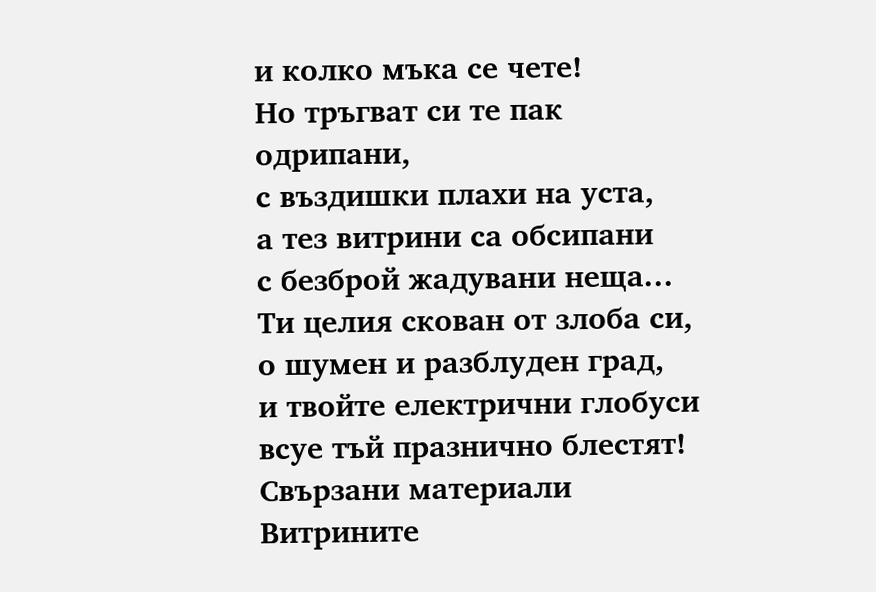и колко мъка се чете!
Но тръгват си те пак одрипани,
с въздишки плахи на уста,
а тез витрини са обсипани
с безброй жадувани неща...
Ти целия скован от злоба си,
о шумен и разблуден град,
и твойте електрични глобуси
всуе тъй празнично блестят!
Свързани материали
Витрините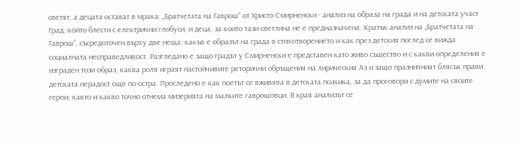светят, а децата остават в мрака: „Братчетата на Гаврош“ от Христо Смирненски - анализ на образа на града и на детската участ
Град, който блести с електрични глобуси, и деца, за които тази светлина не е предназначена. Кратък анализ на „Братчетата на Гаврош“, съсредоточен върху две неща: какъв е образът на града в стихотворението и как през детския поглед се вижда социалната несправедливост. Разгледано е защо градът у Смирненски е представен като живо същество и с какви определения е изграден този образ, каква роля играят настойчивите реторични обръщения на лирическия Аз и защо празничният блясък прави детската нерадост още по-остра. Проследено е как поетът се вживява в детската психика, за да проговори с думите на своите герои, както и какво точно отнема мизерията на малките гаврошовци. В края анализът се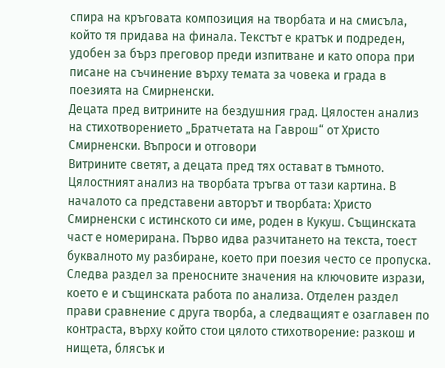спира на кръговата композиция на творбата и на смисъла, който тя придава на финала. Текстът е кратък и подреден, удобен за бърз преговор преди изпитване и като опора при писане на съчинение върху темата за човека и града в поезията на Смирненски.
Децата пред витрините на бездушния град. Цялостен анализ на стихотворението „Братчетата на Гаврош“ от Христо Смирненски. Въпроси и отговори
Витрините светят, а децата пред тях остават в тъмното. Цялостният анализ на творбата тръгва от тази картина. В началото са представени авторът и творбата: Христо Смирненски с истинското си име, роден в Кукуш. Същинската част е номерирана. Първо идва разчитането на текста, тоест буквалното му разбиране, което при поезия често се пропуска. Следва раздел за преносните значения на ключовите изрази, което е и същинската работа по анализа. Отделен раздел прави сравнение с друга творба, а следващият е озаглавен по контраста, върху който стои цялото стихотворение: разкош и нищета, блясък и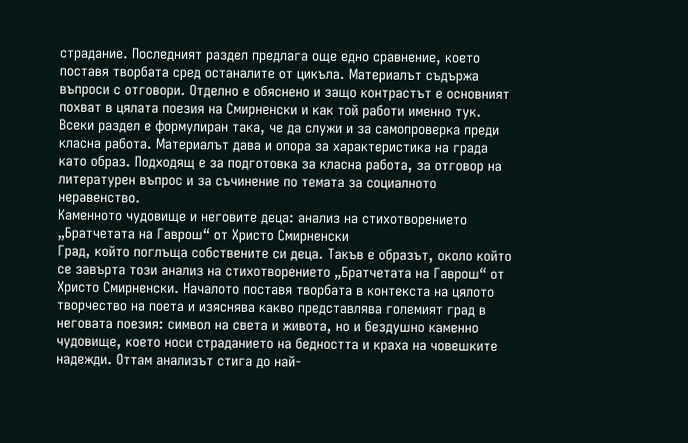страдание. Последният раздел предлага още едно сравнение, което поставя творбата сред останалите от цикъла. Материалът съдържа въпроси с отговори. Отделно е обяснено и защо контрастът е основният похват в цялата поезия на Смирненски и как той работи именно тук. Всеки раздел е формулиран така, че да служи и за самопроверка преди класна работа. Материалът дава и опора за характеристика на града като образ. Подходящ е за подготовка за класна работа, за отговор на литературен въпрос и за съчинение по темата за социалното неравенство.
Каменното чудовище и неговите деца: анализ на стихотворението „Братчетата на Гаврош“ от Христо Смирненски
Град, който поглъща собствените си деца. Такъв е образът, около който се завърта този анализ на стихотворението „Братчетата на Гаврош“ от Христо Смирненски. Началото поставя творбата в контекста на цялото творчество на поета и изяснява какво представлява големият град в неговата поезия: символ на света и живота, но и бездушно каменно чудовище, което носи страданието на бедността и краха на човешките надежди. Оттам анализът стига до най-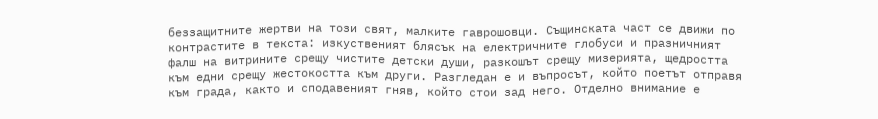беззащитните жертви на този свят, малките гаврошовци. Същинската част се движи по контрастите в текста: изкуственият блясък на електричните глобуси и празничният фалш на витрините срещу чистите детски души, разкошът срещу мизерията, щедростта към едни срещу жестокостта към други. Разгледан е и въпросът, който поетът отправя към града, както и сподавеният гняв, който стои зад него. Отделно внимание е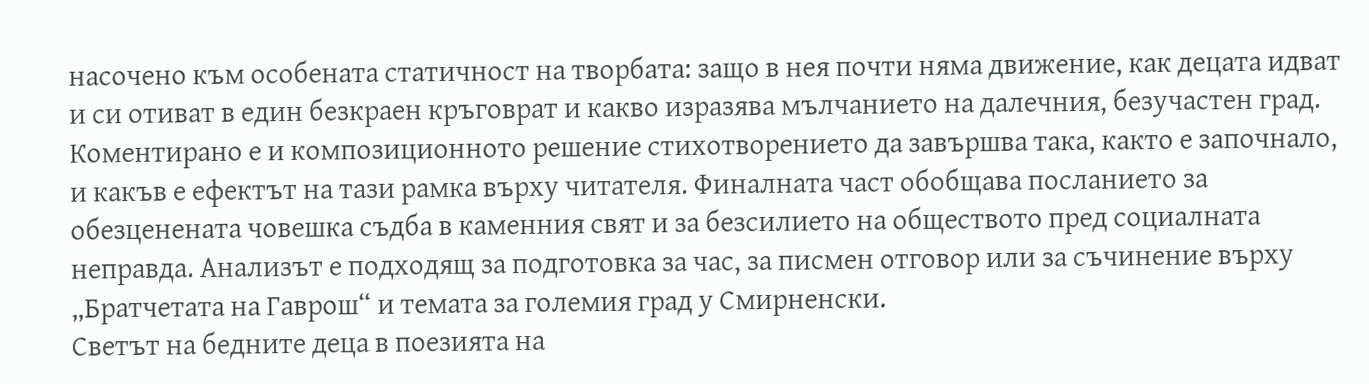насочено към особената статичност на творбата: защо в нея почти няма движение, как децата идват и си отиват в един безкраен кръговрат и какво изразява мълчанието на далечния, безучастен град. Коментирано е и композиционното решение стихотворението да завършва така, както е започнало, и какъв е ефектът на тази рамка върху читателя. Финалната част обобщава посланието за обезценената човешка съдба в каменния свят и за безсилието на обществото пред социалната неправда. Анализът е подходящ за подготовка за час, за писмен отговор или за съчинение върху „Братчетата на Гаврош“ и темата за големия град у Смирненски.
Светът на бедните деца в поезията на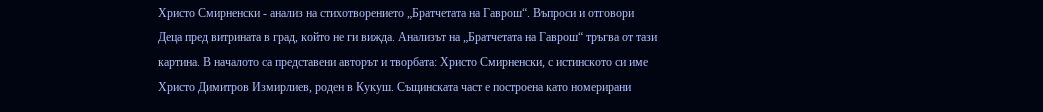Христо Смирненски - анализ на стихотворението „Братчетата на Гаврош“. Въпроси и отговори
Деца пред витрината в град, който не ги вижда. Анализът на „Братчетата на Гаврош“ тръгва от тази картина. В началото са представени авторът и творбата: Христо Смирненски, с истинското си име Христо Димитров Измирлиев, роден в Кукуш. Същинската част е построена като номерирани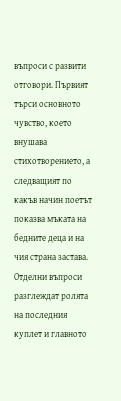въпроси с развити отговори. Първият търси основното чувство, което внушава стихотворението, а следващият по какъв начин поетът показва мъката на бедните деца и на чия страна застава. Отделни въпроси разглеждат ролята на последния куплет и главното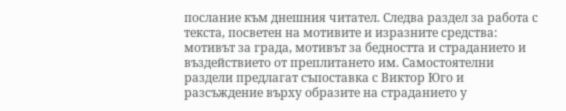послание към днешния читател. Следва раздел за работа с текста, посветен на мотивите и изразните средства: мотивът за града, мотивът за бедността и страданието и въздействието от преплитането им. Самостоятелни раздели предлагат съпоставка с Виктор Юго и разсъждение върху образите на страданието у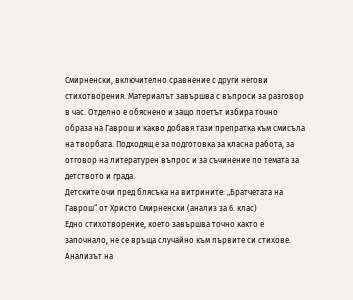Смирненски, включително сравнение с други негови стихотворения. Материалът завършва с въпроси за разговор в час. Отделно е обяснено и защо поетът избира точно образа на Гаврош и какво добавя тази препратка към смисъла на творбата. Подходящ е за подготовка за класна работа, за отговор на литературен въпрос и за съчинение по темата за детството и града.
Детските очи пред блясъка на витрините: „Братчетата на Гаврош“ от Христо Смирненски (анализ за 6. клас)
Едно стихотворение, което завършва точно както е започнало, не се връща случайно към първите си стихове. Анализът на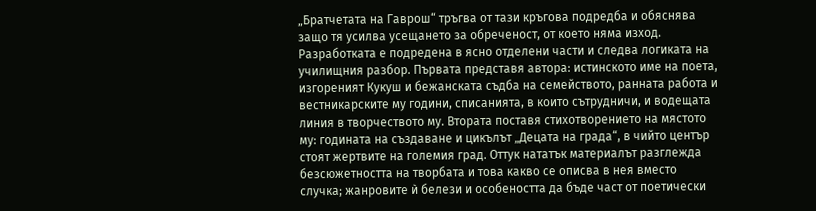„Братчетата на Гаврош“ тръгва от тази кръгова подредба и обяснява защо тя усилва усещането за обреченост, от което няма изход. Разработката е подредена в ясно отделени части и следва логиката на училищния разбор. Първата представя автора: истинското име на поета, изгореният Кукуш и бежанската съдба на семейството, ранната работа и вестникарските му години, списанията, в които сътрудничи, и водещата линия в творчеството му. Втората поставя стихотворението на мястото му: годината на създаване и цикълът „Децата на града“, в чийто център стоят жертвите на големия град. Оттук нататък материалът разглежда безсюжетността на творбата и това какво се описва в нея вместо случка; жанровите ѝ белези и особеността да бъде част от поетически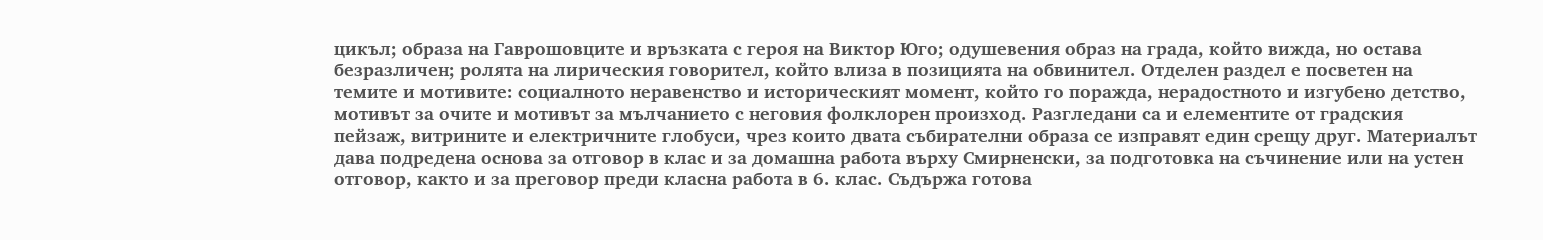цикъл; образа на Гаврошовците и връзката с героя на Виктор Юго; одушевения образ на града, който вижда, но остава безразличен; ролята на лирическия говорител, който влиза в позицията на обвинител. Отделен раздел е посветен на темите и мотивите: социалното неравенство и историческият момент, който го поражда, нерадостното и изгубено детство, мотивът за очите и мотивът за мълчанието с неговия фолклорен произход. Разгледани са и елементите от градския пейзаж, витрините и електричните глобуси, чрез които двата събирателни образа се изправят един срещу друг. Материалът дава подредена основа за отговор в клас и за домашна работа върху Смирненски, за подготовка на съчинение или на устен отговор, както и за преговор преди класна работа в 6. клас. Съдържа готова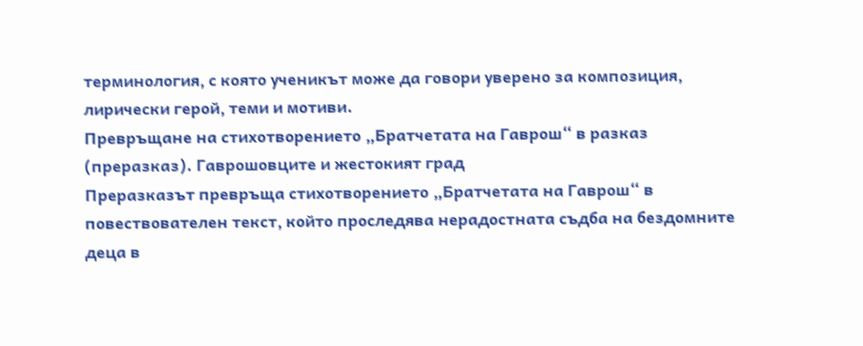терминология, с която ученикът може да говори уверено за композиция, лирически герой, теми и мотиви.
Превръщане на стихотворението „Братчетата на Гаврош“ в разказ (преразказ). Гаврошовците и жестокият град
Преразказът превръща стихотворението „Братчетата на Гаврош“ в повествователен текст, който проследява нерадостната съдба на бездомните деца в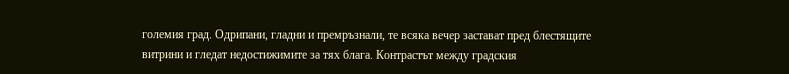големия град. Одрипани, гладни и премръзнали, те всяка вечер застават пред блестящите витрини и гледат недостижимите за тях блага. Контрастът между градския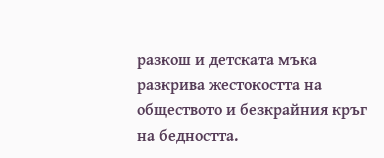разкош и детската мъка разкрива жестокостта на обществото и безкрайния кръг на бедността.